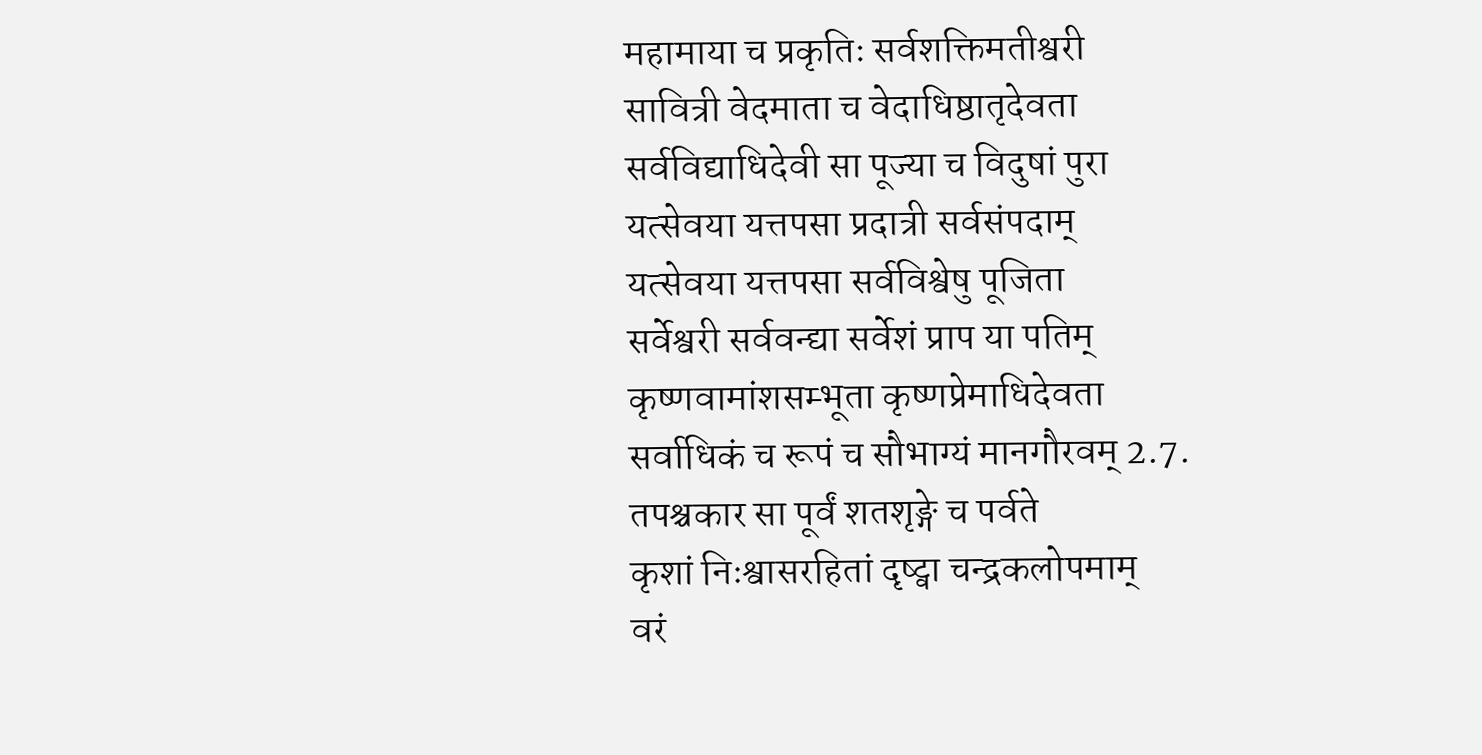महामाया च प्रकृतिः सर्वशक्तिमतीश्वरी
सावित्री वेदमाता च वेदाधिष्ठातृदेवता
सर्वविद्याधिदेवी सा पूज्या च विदुषां पुरा
यत्सेवया यत्तपसा प्रदात्री सर्वसंपदाम्
यत्सेवया यत्तपसा सर्वविश्वेषु पूजिता
सर्वेश्वरी सर्ववन्द्या सर्वेशं प्राप या पतिम्
कृष्णवामांशसम्भूता कृष्णप्रेमाधिदेवता
सर्वाधिकं च रूपं च सौभाग्यं मानगौरवम् 2.7.
तपश्चकार सा पूर्वं शतशृङ्गे च पर्वते
कृशां निःश्वासरहितां दृष्ट्वा चन्द्रकलोपमाम्
वरं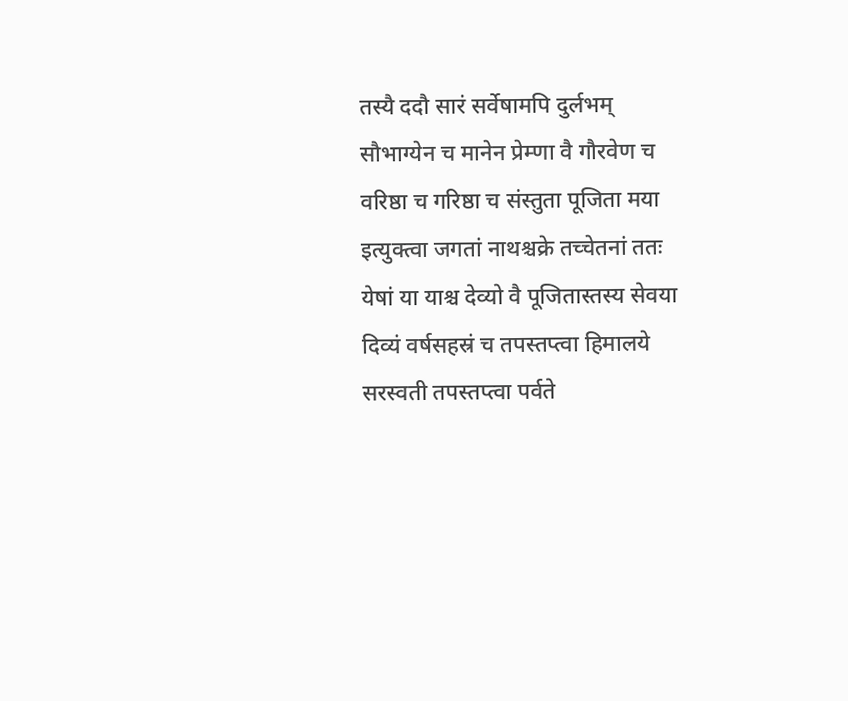तस्यै ददौ सारं सर्वेषामपि दुर्लभम्
सौभाग्येन च मानेन प्रेम्णा वै गौरवेण च
वरिष्ठा च गरिष्ठा च संस्तुता पूजिता मया
इत्युक्त्वा जगतां नाथश्चक्रे तच्चेतनां ततः
येषां या याश्च देव्यो वै पूजितास्तस्य सेवया
दिव्यं वर्षसहस्रं च तपस्तप्त्वा हिमालये
सरस्वती तपस्तप्त्वा पर्वते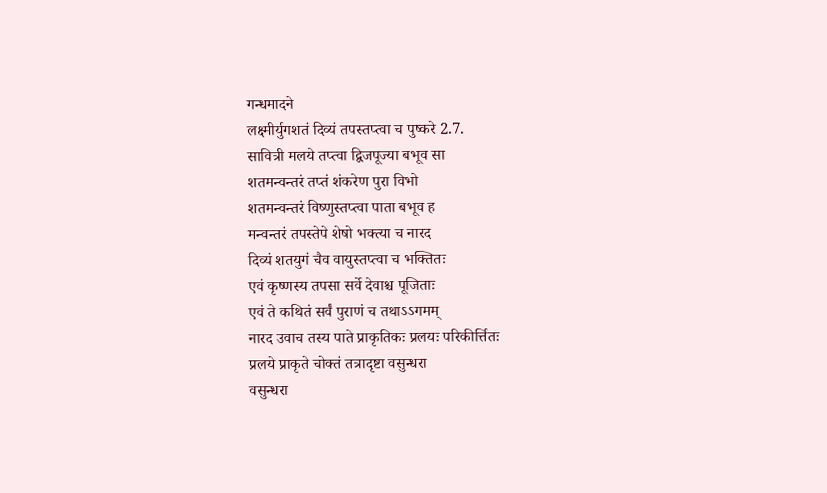गन्धमादने
लक्ष्मीर्युगशतं दिव्यं तपस्तप्त्वा च पुष्करे 2.7.
सावित्री मलये तप्त्वा द्विजपूज्या बभूव सा
शतमन्वन्तरं तप्तं शंकरेण पुरा विभो
शतमन्वन्तरं विष्णुस्तप्त्वा पाता बभूव ह
मन्वन्तरं तपस्तेपे शेषो भक्त्या च नारद
दिव्यं शतयुगं चैव वायुस्तप्त्वा च भक्तितः
एवं कृष्णस्य तपसा सर्वे देवाश्च पूजिताः
एवं ते कथितं सर्वं पुराणं च तथाऽऽगमम्
नारद उवाच तस्य पाते प्राकृतिकः प्रलयः परिकीर्त्तितः
प्रलये प्राकृते चोक्तं तत्रादृष्टा वसुन्धरा
वसुन्धरा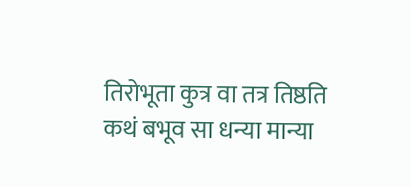तिरोभूता कुत्र वा तत्र तिष्ठति
कथं बभूव सा धन्या मान्या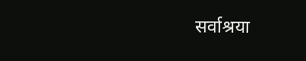सर्वाश्रया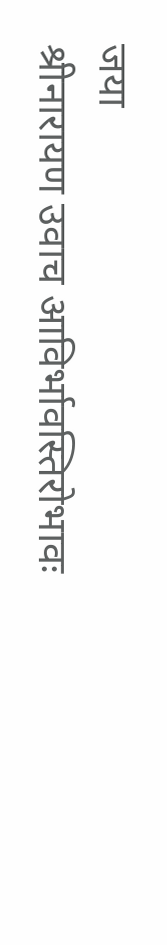जया
श्रीनारायण उवाच आविर्भावस्तिरोभावः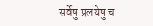सर्वेषु प्रलयेषु च